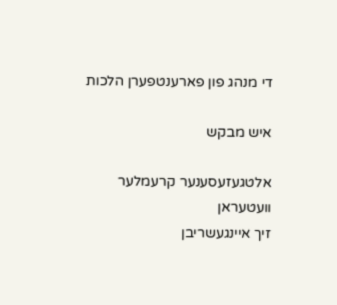די מנהג פון פארענטפערן הלכות

איש מבקש

אלטגעזעסענער קרעמלער
וועטעראן
זיך איינגעשריבן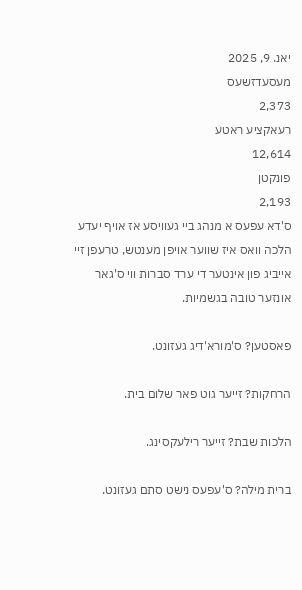יאנ. 9, 2025
מעסעדזשעס
2,373
רעאקציע ראטע
12,614
פונקטן
2,193
ס'דא עפעס א מנהג ביי געוויסע אז אויף יעדע הלכה וואס איז שווער אויפן מענטש, טרעפן זיי אייביג פון אינטער די ערד סברות ווי ס'גאר אונזער טובה בגשמיות.

פאסטען? ס'מורא'דיג געזונט.

הרחקות? זייער גוט פאר שלום בית.

הלכות שבת? זייער רילעקסינג.

ברית מילה? ס'עפעס נישט סתם געזונט.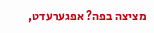מציצה בפה? אפגערעדט,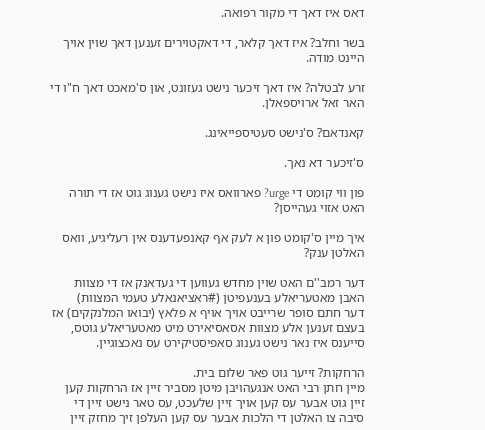דאס איז דאך די מקור רפואה.

בשר וחלב? איז דאך קלאר, די דאקטוירים זענען דאך שוין אויך היינט מודה.

זרע לבטלה? איז דאך זיכער נישט געזונט, און ס'מאכט דאך ח"ו די האר זאל ארויספאלן.

קאנדאם? ס'נישט סעטיספייאינג.

ס'זיכער דא נאך.

פון ווי קומט די urge? פארוואס איז נישט גענוג גוט אז די תורה האט אזוי געהייסן?

איך מיין ס'קומט פון א לעק אף קאנפעדענס אין רעליגיע, וואס האלטן ענק?

דער רמב''ם האט שוין מחדש געווען די געדאנק אז די מצוות האבן מאטעריאלע בענעפיטן (#ראציאנאלע טעמי המצוות)
דער חתם סופר שרייבט אויך אויף א פלאץ (יבואו המלנקקים) אז בעצם זענען אלע מצוות אסאסיאירט מיט מאטעריאלע גוטס, סייענס איז נאר נישט גענוג סאפיסטיקירט עס נאכצוגיין.

הרחקות? זייער גוט פאר שלום בית.
מיין חתן רבי האט אנגעהויבן מיטן מסביר זיין אז הרחקות קען זיין גוט אבער עס קען אויך זיין שלעכט, עס טאר נישט זיין די סיבה צו האלטן די הלכות אבער עס קען העלפן זיך מחזק זיין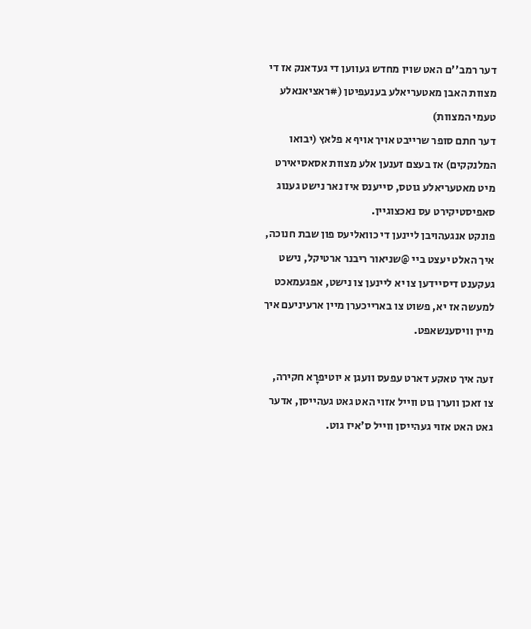דער רמב''ם האט שוין מחדש געווען די געדאנק אז די מצוות האבן מאטעריאלע בענעפיטן (#ראציאנאלע טעמי המצוות)
דער חתם סופר שרייבט אויך אויף א פלאץ (יבואו המלנקקים) אז בעצם זענען אלע מצוות אסאסיאירט מיט מאטעריאלע גוטס, סייענס איז נאר נישט גענוג סאפיסטיקירט עס נאכצוגיין.
פונקט אנגעהויבן ליינען די כוואליעס פון שבת חנוכה, איך האלט יעצט ביי @שניאור ריבנר ארטיקל, נישט געקענט דיסיידען צו יא ליינען צו נישט, אפגעמאכט למעשה אז יא, פשוט צו בארייכערן מיין ארעיניעם איך מיין וויסענשאפט.

זעה איך טאקע דארט עפעס וועגן א יוטיפרָא חקירה, צו זאכן ווערן גוט ווייל אזוי האט גאט געהייסן, אדער גאט האט אזוי געהייסן ווייל ס'איז גוט.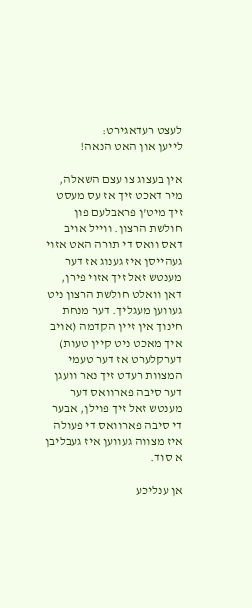לעצט רעדאגירט:
לייען און האט הנאה!

אין בעצוג צו עצם השאלה, מיר דאכט זיך אז עס מעסט זיך מיט'ן פראבלעם פון חולשת הרצון. ווייל אויב דאס וואס די תורה האט אזוי געהייסן איז גענוג אז דער מענטש זאל זיך אזוי פירן, דאן וואלט חולשת הרצון ניט געווען מעגליך. דער מנחת חינוך אין זיין הקדמה (אויב איך מאכט ניט קיין טעות) דערקלערט אז דער טעמי המצוות רעדט זיך נאר וועגן דער סיבה פארוואס דער מענטש זאל זיך פוילן, אבער די סיבה פארוואס די פעולה איז מצווה געווען איז געבליבן א סוד.

אן ענליכע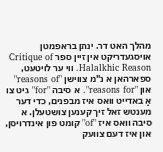מהלך האט דר. ינתן בראפמטן אויסגעדריקט אין זיין ספר Critique of Halalkhic Reason. ווי ער לויטעט, ספארהאן א נ"מ צווישן "reasons of" און "reasons for". א סיבה "for" גיט צו אַ באדייט וואס איז מבפנים, כדי דער מענטש זאל זיך קענען צושטעלן. א סיבה וואס איז "of" קומט פון אינדרויסן, און איז דעם צוועק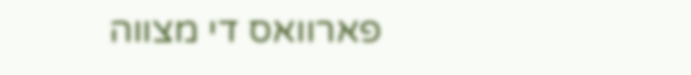פארוואס די מצווה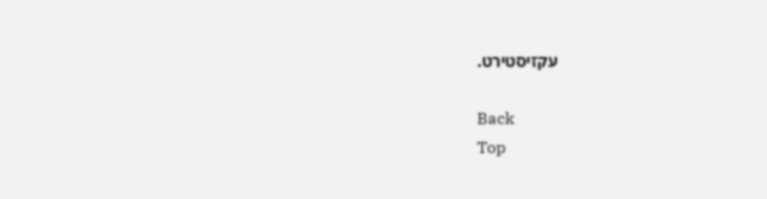עקזיסטירט.

Back
Top